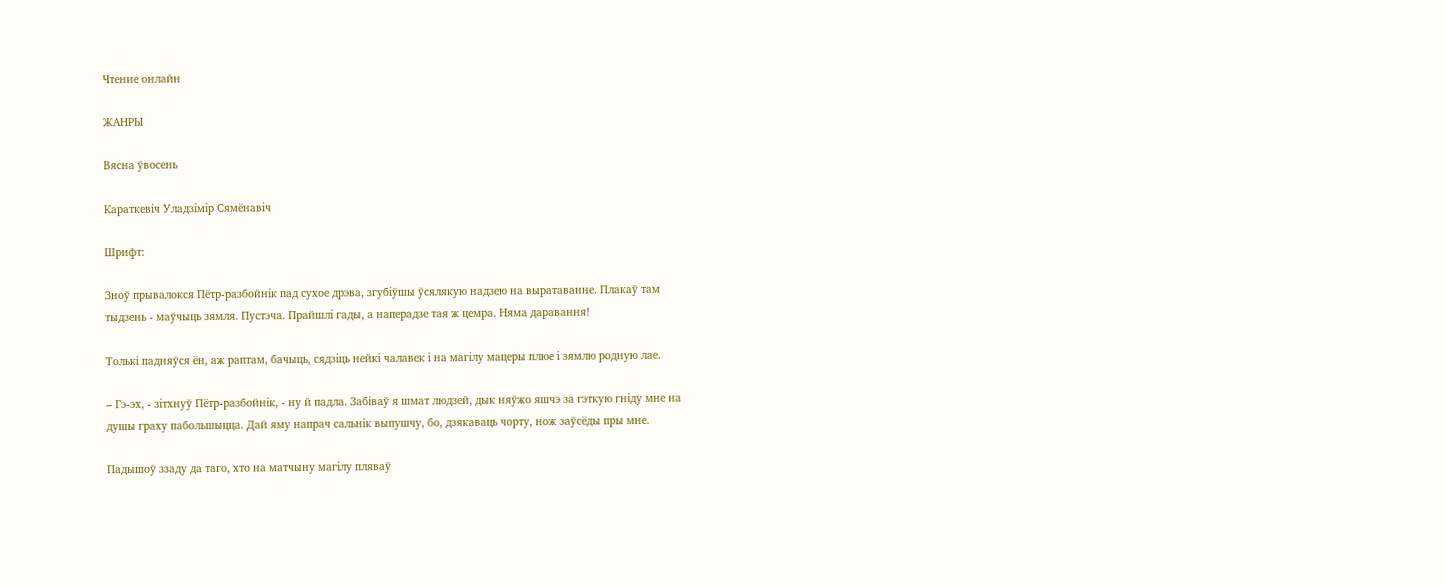Чтение онлайн

ЖАНРЫ

Вясна ўвосень

Караткевіч Уладзімір Сямёнавіч

Шрифт:

Зноў прывалокся Пётр-разбойнік пад сухое дрэва, згубіўшы ўсялякую надзею на выратаванне. Плакаў там тыдзень - маўчыць зямля. Пустэча. Прайшлі гады, а наперадзе тая ж цемра. Няма даравання!

Толькі падняўся ён, аж раптам, бачыць, сядзіць нейкі чалавек і на магілу мацеры плюе і зямлю родную лае.

– Гэ-эх, - зітхнуў Пётр-разбойнік, - ну й падла. Забіваў я шмат людзей, дык няўжо яшчэ за гэткую гніду мне на душы граху пабольшыцца. Дай яму напрач сальнік выпушчу, бо, дзякаваць чорту, нож заўсёды пры мне.

Падышоў ззаду да таго, хто на матчыну магілу пляваў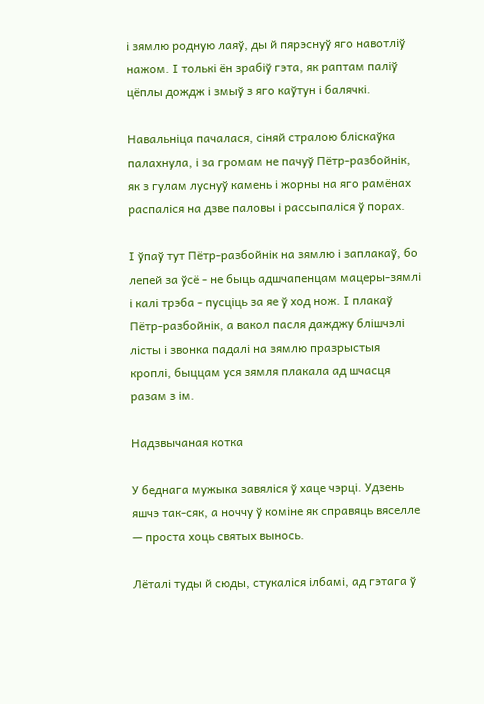і зямлю родную лаяў, ды й пярэснуў яго навотліў нажом. І толькі ён зрабіў гэта, як раптам паліў цёплы дождж і змыў з яго каўтун і балячкі.

Навальніца пачалася, сіняй стралою бліскаўка палахнула, і за громам не пачуў Пётр-разбойнік, як з гулам луснуў камень і жорны на яго рамёнах распаліся на дзве паловы і рассыпаліся ў порах.

І ўпаў тут Пётр-разбойнік на зямлю і заплакаў, бо лепей за ўсё - не быць адшчапенцам мацеры-зямлі і калі трэба - пусціць за яе ў ход нож. І плакаў Пётр-разбойнік, а вакол пасля дажджу блішчэлі лісты і звонка падалі на зямлю празрыстыя кроплі, быццам уся зямля плакала ад шчасця разам з ім.

Надзвычаная котка

У беднага мужыка завяліся ў хаце чэрці. Удзень яшчэ так-сяк, а ноччу ў коміне як справяць вяселле — проста хоць святых вынось.

Лёталі туды й сюды, стукаліся ілбамі, ад гэтага ў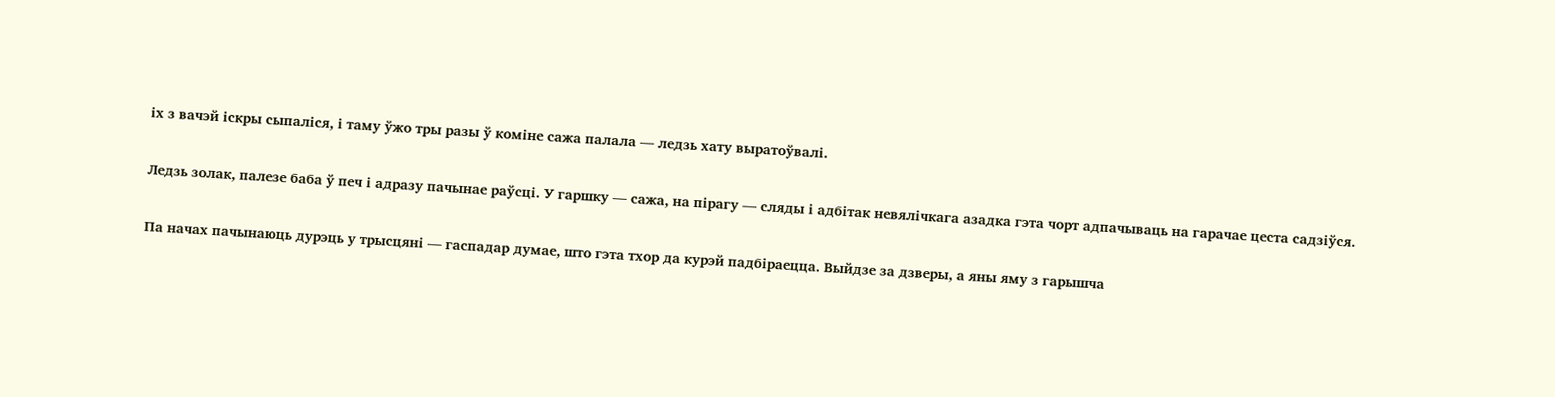іх з вачэй іскры сыпаліся, і таму ўжо тры разы ў коміне сажа палала — ледзь хату выратоўвалі.

Ледзь золак, палезе баба ў печ і адразу пачынае раўсці. У гаршку — сажа, на пірагу — сляды і адбітак невялічкага азадка гэта чорт адпачываць на гарачае цеста садзіўся.

Па начах пачынаюць дурэць у трысцяні — гаспадар думае, што гэта тхор да курэй падбіраецца. Выйдзе за дзверы, а яны яму з гарышча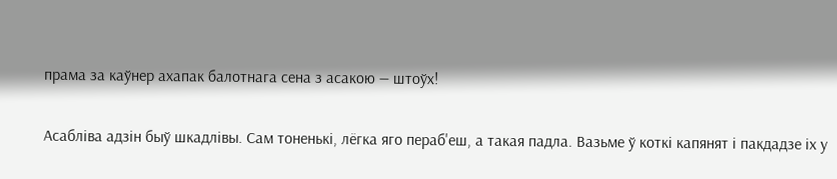прама за каўнер ахапак балотнага сена з асакою — штоўх!

Асабліва адзін быў шкадлівы. Сам тоненькі, лёгка яго пераб'еш, а такая падла. Вазьме ў коткі капянят і пакдадзе іх у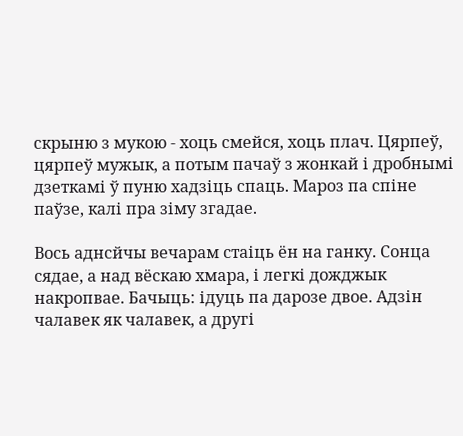скрыню з мукою - хоць смейся, хоць плач. Цярпеў, цярпеў мужык, а потым пачаў з жонкай і дробнымі дзеткамі ў пуню хадзіць спаць. Мароз па спіне паўзе, калі пра зіму згадае.

Вось аднсйчы вечарам стаіць ён на ганку. Сонца сядае, а над вёскаю хмара, і легкі дожджык накропвае. Бачыць: ідуць па дарозе двое. Адзін чалавек як чалавек, а другі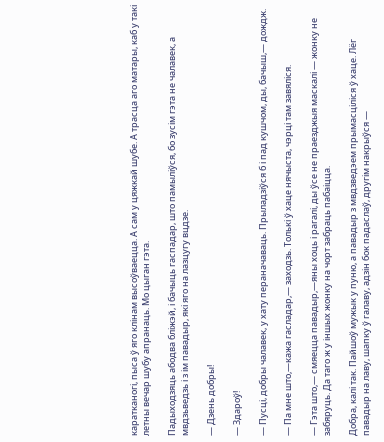каратканогі, пыса ў яго клінам высоўваецца. А сам у цяжкай шубе. А трасца аго матары, каб у такі летны вечар шубу апранаць. Мо цыган гэта.

Падыходзяць абодва бліжэй, і бачыць гаспадар, што памыліўся, бо зусім гэта не чалавек, а мвдзьведзь і з ім павадыр, які яго на лазцугу вцдзе.

— Дзень добры!

— Здароў!

— Пусці, добры чалавек, у хату пераначаваць. Прыладзіўся б і пад кушчом, ды, бачыш,— дождж.

— Па мне што,—кажа гасладар,— заходзь. Толькі ў хаце нячыста, чэрці там завяліся.

— Гэта што,— смяецца павадыр,—яны хоць і рагалі, ды ўсе не праезджыя маскалі — жонку не забяруць. Да таго ж у іншых жонку на чорт забраць пабаіцца.

Добра, калі так. Пайшоў мужык у пуню, а павадыр з мвдзведэем прымасціліся ў хаце. Лёг павадыр на лаву, шапку ў галаву, адзін бок падаслаў, другім накрыўся —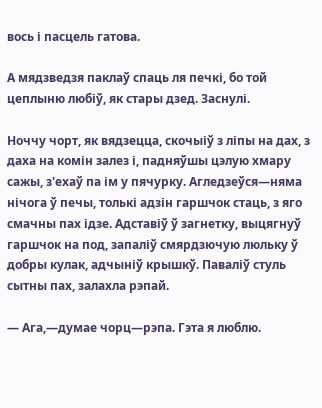вось і пасцель гатова.

А мядзведзя паклаў спаць ля печкі, бо той цеплыню любіў, як стары дзед. Заснулі.

Ноччу чорт, як вядзецца, скочыіў з ліпы на дах, з даха на комін залез і, падняўшы цэлую хмару сажы, з'ехаў па ім у пячурку. Агледзеўся—няма нічога ў печы, толькі адзін гаршчок стаць, з яго смачны пах ідзе. Адставіў ў загнетку, выцягнуў гаршчок на под, запаліў смярдзючую люльку ў добры кулак, адчыніў крышкў. Паваліў стуль сытны пах, залахла рэпай.

— Ага,—думае чорц—рэпа. Гэта я люблю.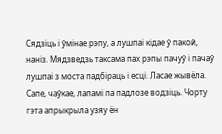Сядзіць і ўмінае рэпу, а лушпаі кідае ў пакой, наніз. Мядзведзь таксама пах рэпы пачуў і пачаў лушпаі з моста падбіраць і есці. Ласае жывёла. Сапе, чаўкае, лапамі па падлозе водзіць. Чорту гэта апрыкрыла узяу ён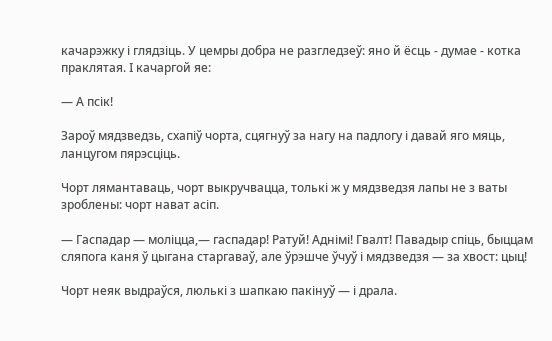качарэжку і глядзіць. У цемры добра не разгледзеў: яно й ёсць - думае - котка праклятая. I качаргой яе:

— А псік!

Зароў мядзведзь, схапіў чорта, сцягнуў за нагу на падлогу і давай яго мяць, ланцугом пярэсціць.

Чорт лямантаваць, чорт выкручвацца, толькі ж у мядзведзя лапы не з ваты зроблены: чорт нават асіп.

— Гаспадар — моліцца,— гаспадар! Ратуй! Аднімі! Гвалт! Павадыр спіць, быццам сляпога каня ў цыгана старгаваў, але ўрэшче ўчуў і мядзведзя — за хвост: цыц!

Чорт неяк выдраўся, люлькі з шапкаю пакінуў — і драла.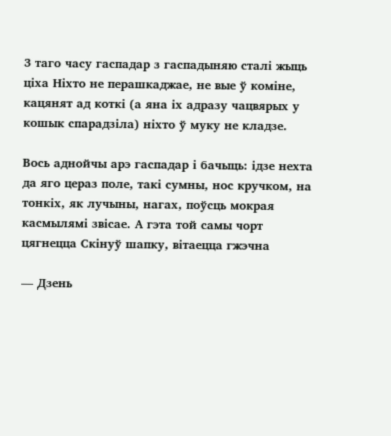3 таго часу гаспадар з гаспадыняю сталі жыць ціха Ніхто не перашкаджае, не вые ў коміне, кацянят ад коткі (а яна іх адразу чацвярых у кошык спарадзіла) ніхто ў муку не кладзе.

Вось аднойчы арэ гаспадар і бачыць: ідзе нехта да яго цераз поле, такі сумны, нос кручком, на тонкіх, як лучыны, нагах, поўсць мокрая касмылямі звісае. А гэта той самы чорт цягнецца Скінуў шапку, вітаецца гжэчна

— Дзень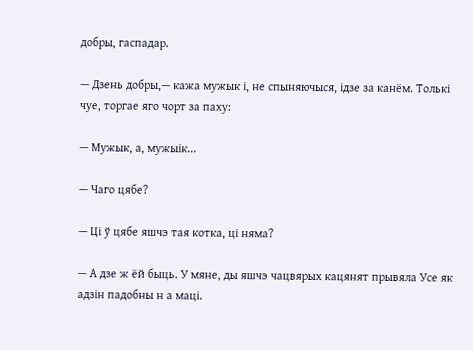добры, гаспадар.

— Дзень добры,— кажа мужык і, не спыняючыся, ідзе за канём. Толькі чуе, торгае яго чорт за паху:

— Мужык, а, мужыік...

— Чаго цябе?

— Ці ў цябе яшчэ тая котка, ці няма?

— А дзе ж ёй быць. У мяне, ды яшчэ чацвярых кацянят прывяла Усе як адзін падобны н а маці.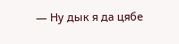— Ну дык я да цябе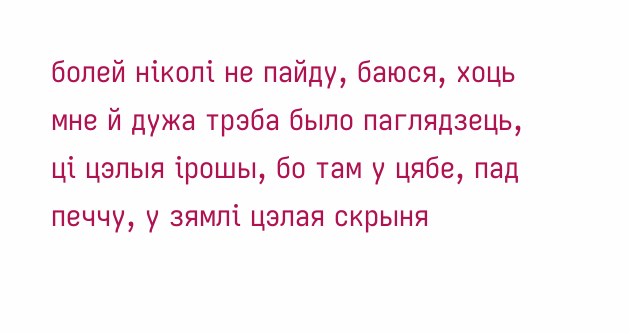болей ніколі не пайду, баюся, хоць мне й дужа трэба было паглядзець, ці цэлыя ірошы, бо там у цябе, пад печчу, у зямлі цэлая скрыня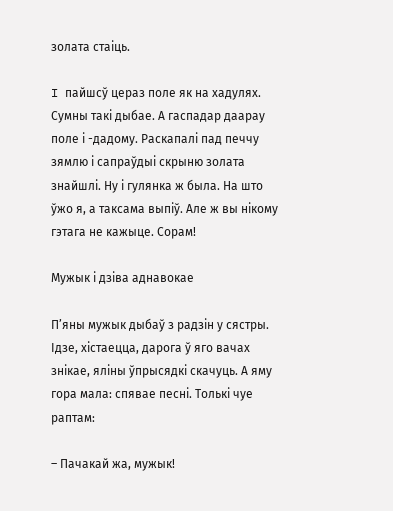золата стаіць.

I пайшсў цераз поле як на хадулях. Сумны такі дыбае. А гаспадар даарау поле і -дадому. Раскапалі пад печчу зямлю і сапраўдыі скрыню золата знайшлі. Ну і гулянка ж была. На што ўжо я, а таксама выпіў. Але ж вы нікому гэтага не кажыце. Сорам!

Мужык і дзіва аднавокае

П’яны мужык дыбаў з радзін у сястры. Ідзе, хістаецца, дарога ў яго вачах знікае, яліны ўпрысядкі скачуць. А яму гора мала: спявае песні. Толькі чуе раптам:

– Пачакай жа, мужык!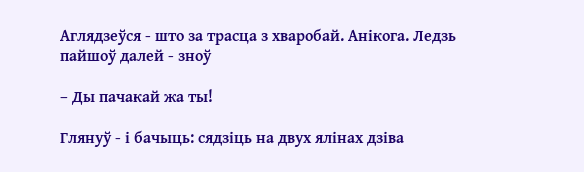Аглядзеўся - што за трасца з хваробай. Анікога. Ледзь пайшоў далей - зноў

– Ды пачакай жа ты!

Глянуў - і бачыць: сядзіць на двух ялінах дзіва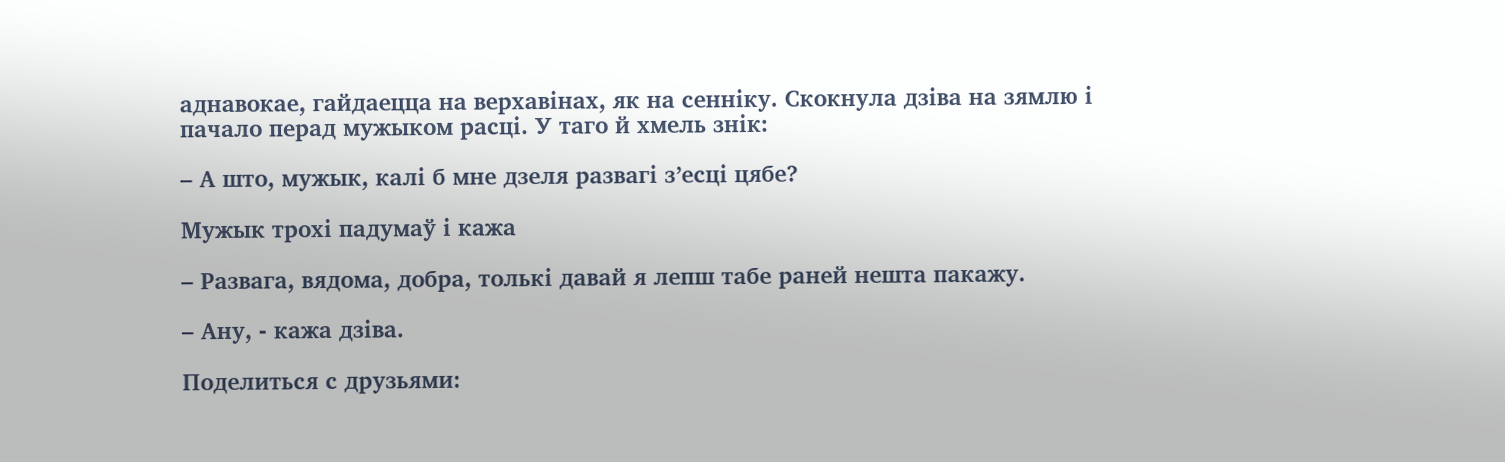аднавокае, гайдаецца на верхавінах, як на сенніку. Скокнула дзіва на зямлю і пачало перад мужыком расці. У таго й хмель знік:

– А што, мужык, калі б мне дзеля развагі з’есці цябе?

Мужык трохі падумаў і кажа

– Развага, вядома, добра, толькі давай я лепш табе раней нешта пакажу.

– Ану, - кажа дзіва.

Поделиться с друзьями: